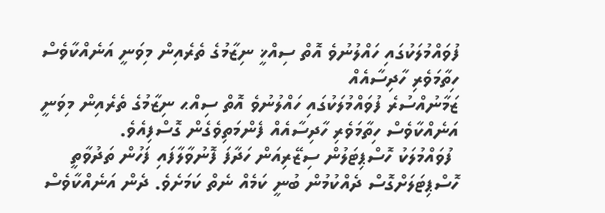ފުވައްމުލަކުގައި ހައްލުނުވެ އޮތް ސިއްޚީ ނިޒާމުގެ ތެރެއިން މިވަނީ އަނެއްކާވެސް ހިތާމަވެރި ހާދިސާއެއް
ޒަމާނުއްސުރެ ފުވައްމުލަކުގައި ހައްލުނުވެ އޮތް ސިއްޙ ނިޒާމުގެ ތެރެއިން މިވަނީ އަނެއްކާވެސް ހިތާމަވެރި ހާދިސާއެއް ފެންމަތިވެގެން ގޮސްފިއެވެ.
 ފުވައްމުލަކު ހޮސްޕިޓަލުން ސިޒޭރިއަން ހަދާފަ ފޮނުވާލާފައި ފަހުން ތަދުވާތީ ހޮސްޕިޓަލަށްގޮސް ދެއްކުމުން ބުނީ ކަމެއް ނެތް ކަމަށެވެ. ދެން އަނެއްކާވެސް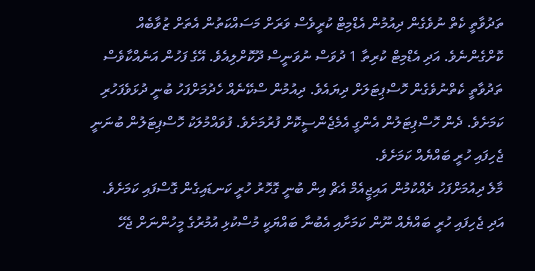ތަދުވާތީ ކެތް ނުވެގެން ދިއުމުން އެޑްމިޓް ކުރީވެސް ވަރަށް މަސައްކަތުން އެތަށް ޒުވާބެއް ކޮށްގެންނެވެ. އަދި އެޑްމިޓް ކުރިތާ 1 ދުވަސް ނުވަނީސް ދޫކޮށްލިއެވެ. އޭގެ ފަހުން އަނެއްކާވެސް ތަދުވާތީ ކެތްނުވެގެން ހޮސްޕިޓަލަށް ދިޔައެވެ. ދިއުމުން ސްކޭނެއް ހެދުމަށްފަހު ބުނީ ދުޅަވެފަހުރި ކަމަށެވެ. ދެން ހޮސްޕިޓަލުން އެންގީ އެމެޖެންސީކޮށް ފުރުމަށެވެ. ފުވައްމުލަކު ހޮސްޕިޓަލުން ބުނަނީ ޖެހިފައި ހުރީ ބައްޔެއް ކަމަށެވެ.
މާލެ ދިއުމަށްފަހު ދެއްކުމުން އައިޖީއެމް އެޗް އިން ބުނީ ގޮހޮރު ހުރީ ކަނޑައިގެން ގޮސްފައި ކަމަށެވެ. އަދި ޖެހިފައި ހުރީ ބައްޔެއް ނޫން ކަމަށާއި އެބުނާ ބައްޔަކީ މުސްކުޅި އުމުރުގެ މީހުންނަށް ޖެހޭ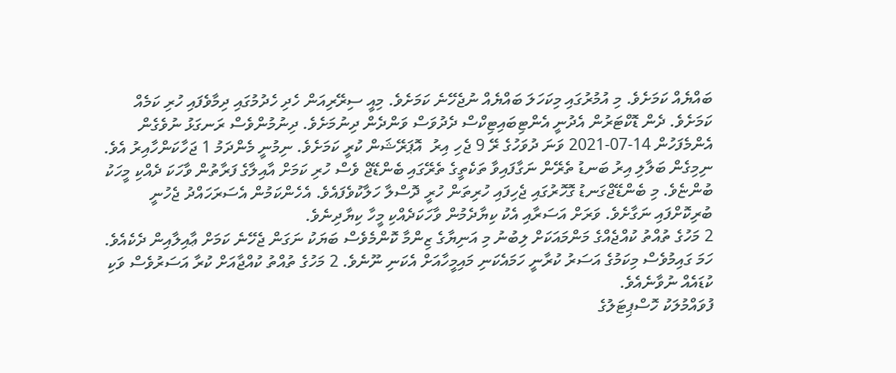ބައްޔެއް ކަމަށެވެ. މި އުމުރުގައި މިކަހަލަ ބައްޔެއް ނުޖެހޭނެ ކަމަށެވެ. މިއީ ސިރޭރިއަން ހެދި ހެދުމުގައި ދިމާވެފައި ހުރި ކަމެއް ކަމަށެވެ. ދެން ޑޮކްޓަރުން އެދުނީ އެންޓިބައިޓިކްސް ދެދުވަސް ވަންދެން ދިނުމަށެވެ. ދިނުމުންވެސް ރަނގަޅު ނުވެގެން އެންމެފަހުން 14-07-2021 ވަނަ ދުވަހުގެ ރޭ 9 ޖެހި އިރު  އޮޕަރޭޝަން ކުރީ ކަމަށެވެ. ނިމުނީ މެންދަމު 1 ޖަހާކަންހާއިރު އެވެ. ނިމިގެން ބަލާލި އިރު ބަނޑު ތެރޭން ނަގާފައިވާ ތަކެތީގެ ތެރޭގައި ބެންޑޭޖް ވެސް ހުރި ކަމަށް އާއިލާގެ ފަރާތުން ވާހަކަ ދެއްކި މީހަކު ބުންޏެވެ. މި ބެންޑޭޖްގަނޑު ގޮހޮރުގައި ޖެހިފައި ހުރިތަން ހުރީ ދޮސްލާ ހަލާކުވެފައެވެ. އެހެންކަމުން އެސަރަހައްދު ޖެހުނީ ބުރިކޮށްފައި ނަގާށެވެ. ވަރަށް އަސަރާއި އެކު ކިޔާދެމުން ވާހަކަދެއްކި މީހާ ކިޔާދިނެވެ.
2 މަހުގެ ތުއްތު ކުއްޖެއްގެ މަންމައަކަށް ލިބުނު މި އަނިޔާގެ ޒިންމާ ކޮންމެވެސް ބަޔަކު ނަގަން ޖެހޭނެ ކަމަށް ޢާއިލާއިން ދެކެއެވެ. ހަމަ ގައިމުވެސް މިކަމުގެ އަސަރު ކުރާނީ ހަމައެކަނި މައިމީހާއަށް އެކަނި ނޫނެވެ. 2 މަހުގެ ތުއްތު ކުއްޖާއަށް ކުރާ އަސަރުވެސް ވަކި ކުޑައެއް ނުވާނެއެވެ.
ފުވައްމުލަކު ހޮސްޕިޓަލުގެ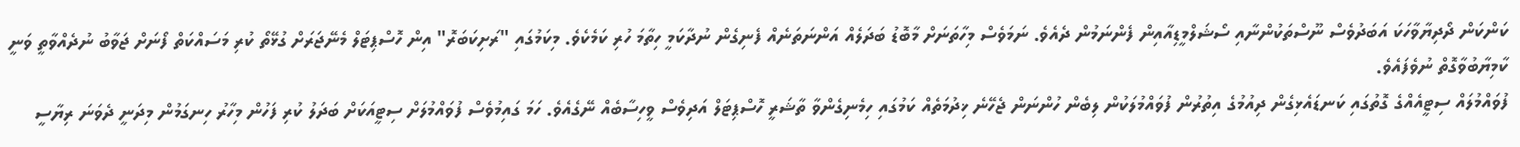ކަންކަން ދޯދިޔާވާހަކަ އަބަދުވެސް ނޫސްތަކުންނާއި ސޯޝަލްމީޑިއާއިން ފެންނަމުން ދެއެވެ. ނަމަވެސް މިހާތަނަށް މާބޮޑު ބަދަލެއް އަންނަތަނެއް ފެނިގެން ނުދާކަމީ ހިތާމަ ހުރި ކަމެކެވެ. މިކަމުގައި "ރަށިކަބަރޮ" އިން ހޮސްޕިޓަލް މެނޭޖަރަށް ގުޅޭތޯ ކުރި މަސައްކަތް ފޯނަށް ޖަވާބު ނުދެއްވާތީ ވަނީ ކާމިޔާބުވާގޮތް ނުވެފައެވެ.
ފުވައްމުލައް ސިޓީއެއްގެ ގޮތުގައި ކަނޑައެޅިގެން ދިއުމުގެ އިތުރުން ފުވައްމުލަކުން ލިބެން ހުންނަން ޖެހޭނެ ޚިދުމަތެއް ކަމުގައި ހިމެނިގެންވާ ތާޝަރީ ހޮސްޕިޓަލް އަދިވެސް ވީހިސާބެއް ނޭގެއެވެ. ހަމަ ގައިމުވެސް ފުވައްމުލަށް ސިޓީއަކަށް ބަދަލު ކުރި ފަހުން މިހާރު ހިނގަމުން މިދަނީ ދެވަނަ ރިޔާސީ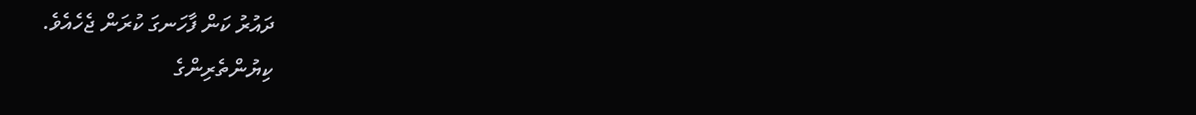ދައުރު ކަން ފާހަނގަ ކުރަން ޖެހެއެވެ.
ކިޔުންތެރިންގެ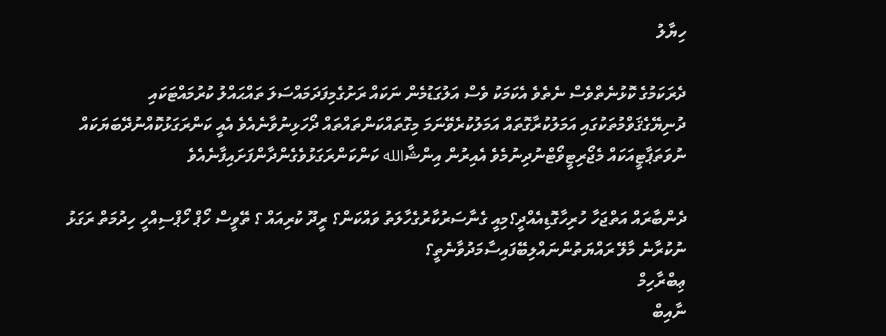ހިޔާލު

ދެރަކަމުގެ ކޮޅުނެތްވެސް ނެތެވެ އެކަމަކު ވެސް އަލުގަޑުމެން ނަކައް ރަށުގެމިފަދަމައްސަލަ ތައްޙައްލު ކުރުމައްޓަކައި ދުނިޔޭގެޤަވްމުތަކުގައި އަމަލުކުރާގޮތައް އަމަލުކުރެވޭނަމަ މިގޮތައްކަންތައްތައް ދޯހަޅިނުވާނެއެވެ އެއީ ކަންރަގަޅުކޮއްނުދޭބަޔަކައް ނުވަތަޕާޓީއަކައް މެޖޯރިޓީވޯޓްނުދިނުމެވެ އެއިރުން އިންޝާالله ކަންކަންރަގަޅުވެގެންދާންފަށައިފާނެއެވެ

ދެންބާރައް އަތްޖަހާ ހުރިހާގޮޑިއެއްދީ؟މިއީ ގެނާސަރުކާރުގެހާލަތު ވައްކަން؟ ރީދޫ ކުރިއައް ؟ ތޭވީސް ހޯޕް ހޯޕްސިއްހީ ހިދުމަތް ރަގަޅު ނުކުރާނެ މާލޭ ރައްޔަތުންނައްލިބޭފައިސާމަދުވާނެތީ؟
ޢިބްރާހިމް
ނާއިބް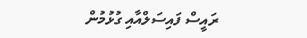ރައީސް ފައިސަލްއާއި ގުޅުމުން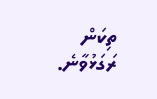ތިކަން ރަގަޅުވާނެ.